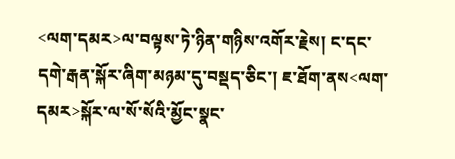<ལག་དམར>ལ་བལྟས་ཏེ་ཉིན་གཉིས་འགོར་རྗེས། ང་དང་དགེ་རྒན་སྐོར་ཞིག་མཉམ་དུ་བསྡད་ཅིང་། ཇ་ཐོག་ནས<ལག་དམར>སྐོར་ལ་སོ་སོའི་མྱོང་སྣང་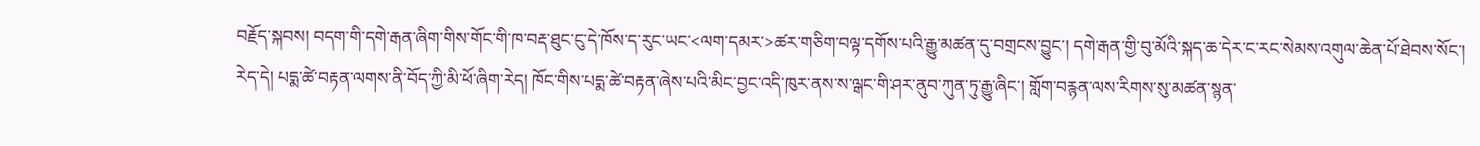བརྗོད་སྐབས། བདག་གི་དགེ་རྒན་ཞིག་གིས་གོང་གི་ཁ་བརྡ་ཐུང་ངུ་དེ་ཁོས་ད་རུང་ཡང་<ལག་དམར་>ཚར་གཅིག་བལྟ་དགོས་པའི་རྒྱུ་མཚན་དུ་བགྲངས་བྱུང་། དགེ་རྒན་གྱི་བུ་མོའི་སྐད་ཆ་དེར་ང་རང་སེམས་འགུལ་ཆེན་པོ་ཐེབས་སོང་།
རེད་དེ། པདྨ་ཚེ་བརྟན་ལགས་ནི་བོད་ཀྱི་མི་ཕོ་ཞིག་རེད། ཁོང་གིས་པདྨ་ཚེ་བརྟན་ཞེས་པའི་མིང་བྱང་འདི་ཁུར་ནས་ས་ལྒང་གི་ཤར་ནུབ་ཀུན་ཏུ་རྒྱུ་ཞིང་། གློག་བརྙན་ལས་རིགས་སུ་མཚན་སྙན་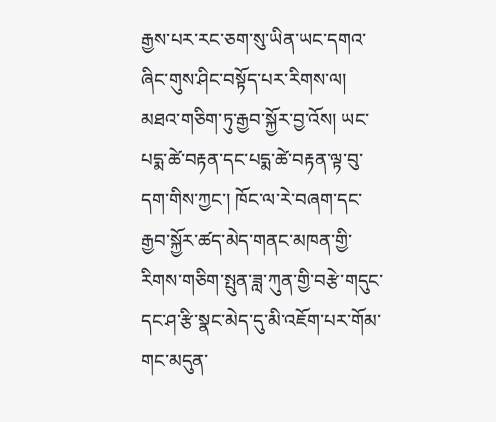རྒྱས་པར་རང་ཅག་སུ་ཡིན་ཡང་དགའ་ཞིང་གུས་ཤིང་བསྟོད་པར་རིགས་ལ། མཐའ་གཅིག་ཏུ་རྒྱབ་སྐྱོར་བྱ་འོས། ཡང་པདྨ་ཚེ་བརྟན་དང་པདྨ་ཚེ་བརྟན་ལྟ་བུ་དག་གིས་ཀྱང་། ཁོང་ལ་རེ་བཞག་དང་རྒྱབ་སྐྱོར་ཚད་མེད་གནང་མཁན་གྱི་རིགས་གཅིག་སྤུན་ཟླ་ཀུན་གྱི་བརྩེ་གདུང་དང་ཤ་རྩི་སྣང་མེད་དུ་མི་འཇོག་པར་གོམ་གང་མདུན་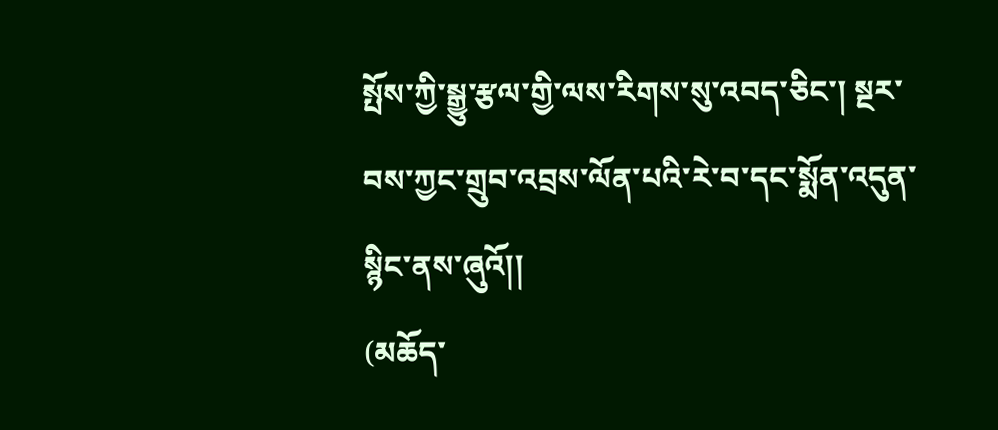སྤོས་ཀྱི་སྒྱུ་རྩལ་གྱི་ལས་རིགས་སུ་འབད་ཅིང་། སྔར་བས་ཀྱང་གྲུབ་འབྲས་ལོན་པའི་རེ་བ་དང་སྨོན་འདུན་སྙིང་ནས་ཞུའོ།།
(མཆོད་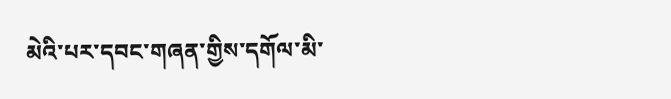མེའི་པར་དབང་གཞན་གྱིས་དགོལ་མི་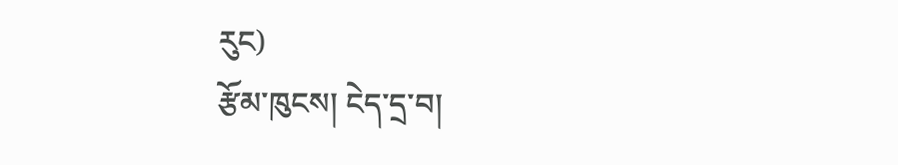རུང)
རྩོམ་ཁུངས། ངེད་དྲ་བ།